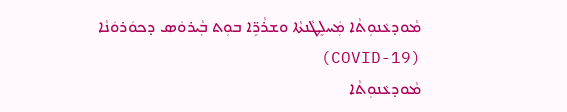ܡܵܘܕܥܵܢܘܼܬܵܐ ܡܲܚܠܸܛܵܢܬܵܐ ܘܫܪܵܪܹ̈ܐ ܒܘܼܬ ܒ݂ܵܝܪܘܿܣ ܕܟܘܿܪܘܿܢܵܐ (COVID-19)
ܡܵܘܕܥܵܢܘܼܬܵܐ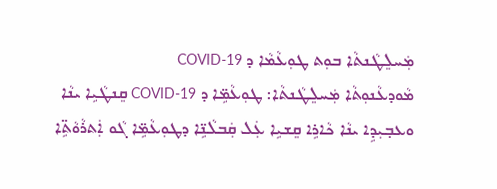ܡܲܚܠܸܛܵܢܬܵܐ ܒܘܼܬ ܛܘܼܥܵܡܵܐ ܕ COVID-19
ܡܵܘܕܥܵܢܘܼܬܵܐ ܡܲܚܠܸܛܵܢܬܵܐ: ܛܘܼܥܵܡܹ̈ܐ ܕ COVID-19 ܩܸܢܛܵܝܹܐ ܝܢܵܐ ܘܥܒ݂ܝܼܕܹܐ ܝܢܵܐ ܟܵܐܪܹܐ ܩܸܫܝܹܐ ܥܲܠ ܩܲܒܠܵܢܹ̈ܐ ܕܛܘܼܥܵܡܹ̈ܐ ܓܵܘ ܐܲܬܪܵܘܵܬܹ̈ܐ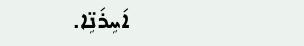ܐ݇ܚܹܪ݇ܢܹ̈ܐ.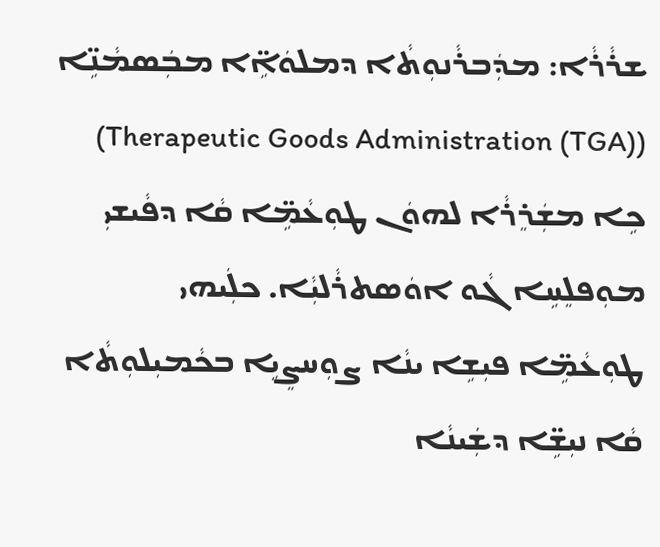ܫܪܵܪܵܐ: ܡܕܲܒܪܵܢܘܼܬܵܐ ܕܡܠܘܿܐܹ̈ܐ ܡܒܲܣܡܵܢܹ̈ܐ (Therapeutic Goods Administration (TGA)) ܟܹܐ ܡܫܲܪܸܪܵܐ ܠܗܘܿܢ ܛܘܼܥܵܡܹ̈ܐ ܩܵܐ ܕܦܵܝܫܝܼ ܡܘܼܦܠܸܚܹܐ ܓܵܘ ܐܘܿܣܬܪܵܠܝܼܵܐ. ܟܠܲܝܗܝ ܛܘܼܥܵܡܹ̈ܐ ܦܝܼܫܹܐ ܝܢܵܐ ܨܘܼܚܨܸܝܹܐ ܒܟܵܡܝܼܠܘܼܬܵܐ ܩܵܐ ܢܝܼܫܹ̈ܐ ܕܫܲܝܢܵܐ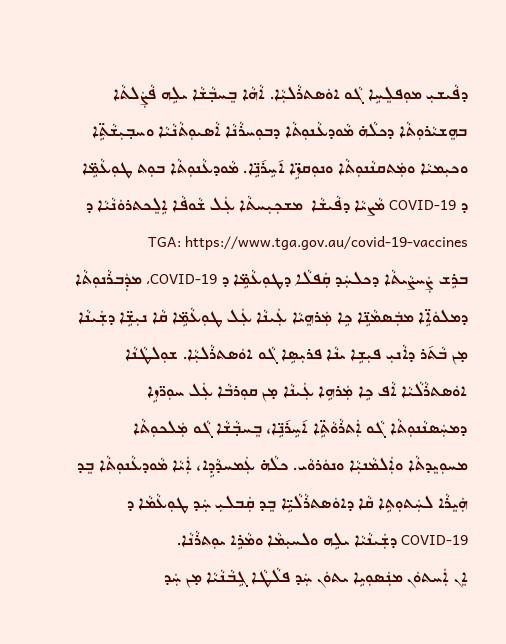ܕܦܵܝܫܝܼ ܡܘܼܦܠܸܚܹܐ ܓܵܘ ܐܘܿܣܬܪܵܠܝܼܵܐ. ܐܵܗܵܐ ܒܸܚܒ݂ܵܫܵܐ ܝܠܹܗ ܦܵܨܲܠܬܵܐ ܒܗܸܫܝܵܪܘܼܬܵܐ ܕܟܠܵܗ̇ ܡܵܘܕܥܵܢܘܼܬܵܐ ܕܒܘܼܚܪܵܢܵܐ ܐܵܣܝܘܼܬܵܢܵܝܵܐ ܘܚܒ݂ܝܼܫܵܬܹ̈ܐ ܘܟܝܼܡܝܵܐ ܘܡܲܬܩܢܵܢܘܼܬܵܐ ܘܢܘܼܩܙܹ̈ܐ ܐ݇ܚܹܪ݇ܢܹ̈ܐ. ܡܵܘܕܥܵܢܘܼܬܵܐ ܒܘܼܬ ܛܘܼܥܵܡܹ̈ܐ ܕ COVID-19 ܡܵܨܝܵܐ ܕܦܵܝܫܵܐ  ܡܫܟ݂ܝܼܚܬܵܐ ܥܲܠ ܫܵܘܦܵܐ ܐܹܠܸܟܬܪܘܿܢܵܝܵܐ ܕ TGA: https://www.tga.gov.au/covid-19-vaccines
ܒܪܹܫ ܨܲܚܨܵܝܬܵܐ ܕܟܠܚܲܕ ܩܲܦܠܵܐ ܕܛܘܼܥܵܡܹ̈ܐ ܕ COVID-19، ܡܕܲܒܪܵܢܘܼܬܵܐ ܕܡܠܘܿܐܹ̈ܐ ܡܒܲܣܡܵܢܹ̈ܐ ܟܹܐ ܡܲܪܗܸܝܵܐ ܥܲܝܢܵܐ ܥܲܠ ܛܘܼܥܵܡܹ̈ܐ ܩܵܐ ܢܝܼܫܹ̈ܐ ܕܫܲܝܢܵܐ ܡ̣ܢ ܒܵܬ݇ܪ ܕܐܵܢܝܼ ܦܝܼܫܹܐ ܝܢܵܐ ܦܪܝܼܣܹܐ ܓܵܘ ܐܘܿܣܬܪܵܠܝܼܵܐ. ܫܘܼܠܛܵܢܵܐ ܐܘܿܣܬܪܵܠܵܝܵܐ ܐܵܦ ܟܹܐ ܡܲܪܗܹܐ ܥܲܝܢܵܐ ܡ̣ܢ ܩܘܼܪܒܵܐ ܥܲܠ ܚܘܼܪ̈ܙܹܐ ܕܡܚܲܣܢܵܢܘܼܬܵܐ ܓܵܘ ܐܲܬܪܵܘܵܬܹ̈ܐ ܐ݇ܚܹܪ݇ܢܹ̈ܐ، ܒܸܚܒ݂ܵܫܵܐ ܓܵܘ ܡܲܠܟܘܼܬܵܐ ܡܚܘܼܝܸܕܬܵܐ ܘܐܲܠܡܵܢܝܼܵܐ ܘܢܘܿܪܘܵܝ. ܟܠܵܗ̇ ܥܲܡܚܕܵܕܹܐ، ܐܲܝܵܐ ܡܵܘܕܥܵܢܘܼܬܵܐ ܒܸܕ ܗܲܝܸܪܵܐ ܠܚܲܬܘܼܬܹܐ ܩܵܐ ܕܐܘܿܣܬܪܵܠܵܝܹ̈ܐ ܒܸܕ ܩܲܒܠܝܼ ܚܲܕ ܛܘܼܥܵܡܵܐ ܕ COVID-19 ܕܫܲܝܢܵܝܵܐ ܝܠܹܗ ܘܠܚܝܼܡܵܐ ܘܡܵܪܹܐ ܝܘܼܬܪܵܢܵܐ.
ܐܸܢ ܐܲܚܬܘܿܢ ܡܢܲܣܘܼܝܹܐ ܝܬܘܿܢ ܚܲܕ ܦܠܵܛܵܐ ܓܹܒܵܢܵܝܵܐ ܡ̣ܢ ܚܲܕ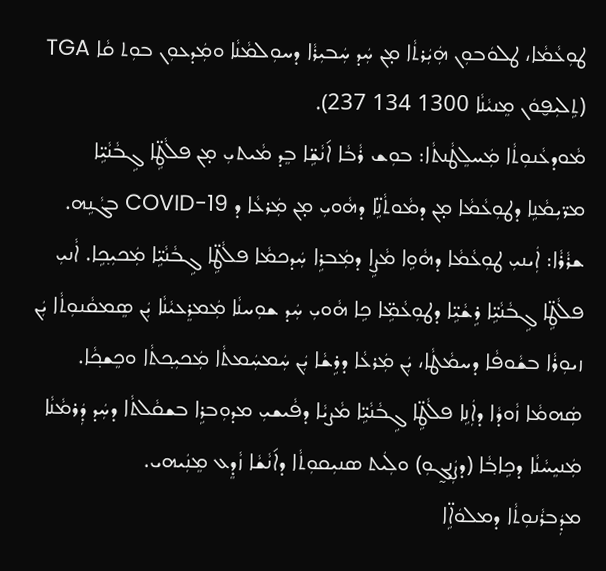ܛܘܼܥܵܡܵܐ، ܛܠܘܿܒܘܼܢ ܗܲܝܲܪܬܵܐ ܡ̣ܢ ܚܲܕ ܚܲܒܝܼܪܵܐ ܕܚܘܼܠܡܵܢܵܐ ܘܡܲܕܥܘܼܢ ܒܘܼܬ ܩܵܐ TGA (ܬܹܠܝܼܦ̮ܘܿܢ ܡܸܢܝܵܢܵܐ 1300 134 237).
ܡܵܘܕܥܵܢܘܼܬܵܐ ܡܲܚܠܸܛܵܢܬܵܐ: ܒܘܼܫ ܪܵܒܵܐ ܐ݇ܢܵܫܹ̈ܐ ܒܸܕ ܡܵܝܬܝܼ ܡ̣ܢ ܦܠܵܛܹ̈ܐ ܓܹܒܵܢܵܝܹ̈ܐ ܡܪ̈ܝܼܡܵܢܹܐ ܕܛܘܼܥܵܡܵܐ ܡ̣ܢ ܕܡܵܘܬܵܢܹ̈ܐ ܕܗܵܘܝܼ ܡ̣ܢ ܡܲܪܥܵܐ ܕ COVID-19 ܒܓܵܢܹܗ.
ܫܪܵܪܵܐ: ܐܲܝܢܝܼ ܛܘܼܥܵܡܵܐ ܕܗܵܘܹܐ ܡܵܨܹܐ ܕܡܲܒܪܹܐ ܚܲܕܟܡܵܐ ܦܠܵܛܹ̈ܐ ܓܹܒܵܢܵܝܹ̈ܐ ܡܲܟܝܼܟ݂ܹܐ. ܐܵܢܝܼ ܦܠܵܛܹ̈ܐ ܓܹܒܵܢܵܝܹ̈ܐ ܪܹܫܵܝܹ̈ܐ ܕܛܘܼܥܵܡܹ̈ܐ ܟܹܐ ܗܵܘܝܼ ܚܲܕ ܫܘܼܚܢܵܐ ܡܲܡܪܸܥܝܵܢܵܐ ܝܲܢ ܣܸܡܩܵܢܘܼܬܵܐ ܝܲܢ ܙܝܘܼܪܵܐ ܒܫܵܘܦܵܐ ܕܚܡܵܛܵܐ، ܝܲܢ ܡܲܪܥܵܐ ܕܪܹܫܵܐ ܝܲܢ ܚܲܡܚܲܡܬܵܐ ܡܲܟܝܼܟ݂ܬܵܐ ܘܟܸܫܟ݂ܵܐ. ܣܲܗܡܵܐ ܙܵܘܕܵܐ ܕܐܲܢܹܐ ܦܠܵܛܹ̈ܐ ܓܹܒܵܢܵܝܹ̈ܐ ܡܵܨܝܵܐ ܕܦܵܝܫܝܼ ܡܕܘܼܒܪܹܐ ܒܫܩܵܠܬܵܐ ܕܚܲܕ ܕܲܪܡܵܢܵܐ ܡܲܢܝܸܚܵܢܵܐ ܕܟܹܐܒ݂ܵܐ (ܕܨܲܢܓ̰ܘܼ) ܘܠܲܝܬ ܣܢܝܼܩܘܼܬܵܐ ܕܐ݇ܢܵܫܵܐ ܙܵܕܸܥ ܡܸܢܲܝܗܝ.
ܡܕܲܒܪܵܢܘܼܬܵܐ ܕܡܠܘܿܐܹ̈ܐ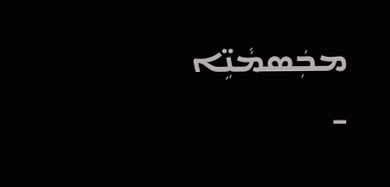ܡܒܲܣܡܵܢܹ̈ܐ –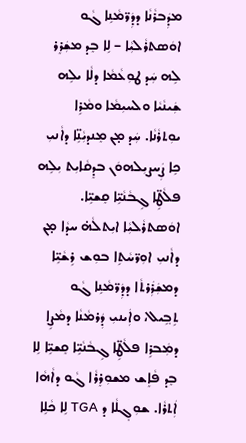ܡܕܲܒܪܵܢܵܐ ܕܕܲܪ̈ܡܵܢܹܐ ܓܵܘ ܐܘܿܣܬܪܵܠܝܼܵܐ – ܠܹܐ ܒܸܕ ܡܫܲܪܸܪ ܠܹܗ ܚܲܕ ܛܘܼܥܵܡܵܐ ܕܠܵܐ ܝܠܹܗ ܫܲܝܢܵܝܵܐ ܘܠܚܝܼܡܵܐ ܘܡܵܪܹܐ ܝܘܼܬܪܵܢܵܐ. ܚܲܕ ܡ̣ܢ ܡܸܢܕܝܼܵܢܹ̈ܐ ܕܐܵܢܝܼ ܟܹܐ ܨܲܚܨܝܼܠܗܘܿܢ ܒܕܸܩܵܐܝܼܬ ܝܼܠܹܗ ܦܠܵܛܹ̈ܐ ܓܹܒܵܢܵܝܹ̈ܐ ܩܸܫܝܹ̈ܐ.
ܐܘܿܣܬܪܵܠܝܼܵܐ ܐܝܼܬܠܵܗ̇ ܚܕܵܐ ܡ̣ܢ ܕܐܵܢܝܼ ܐܘܼܪ̈ܚܵܬܹܐ ܒܘܼܫ ܪܹܫܵܝܹ̈ܐ ܕܡܫܲܪܲܪܬܵܐ ܕܕܲܪ̈ܡܵܢܹܐ ܓܵܘ ܬܹܒ݂ܹܝܠ، ܘܐܲܝܢܝܼ ܕܲܪܡܵܢܵܐ ܕܡܵܨܹܐ ܕܡܲܒܪܹܐ ܦܠܵܛܹ̈ܐ ܓܹܒܵܢܵܝܹ̈ܐ ܩܸܫܝܹ̈ܐ ܠܹܐ ܒܸܕ ܦܵܐܸܫ ܡܫܘܼܪܸܪܵܐ ܓܵܘ ܕܐܵܗܵܐ ܐܲܬܪܵܐ. ܫܘܼܓ݂ܠܵܐ ܕ TGA ܠܹܐ ܟܵܠܹܐ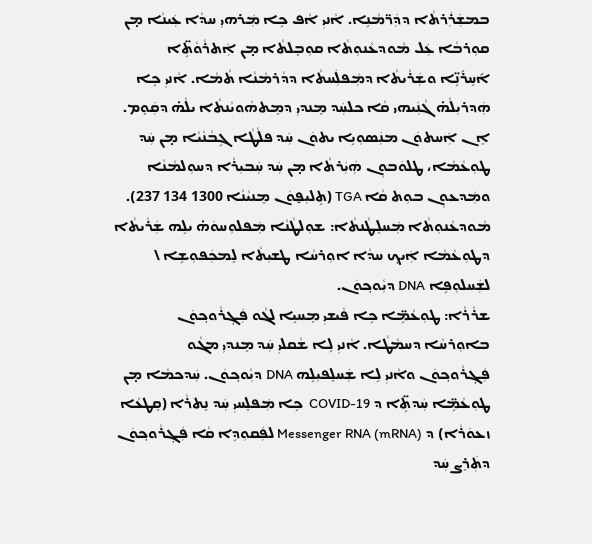ܒܡܫܲܪܲܪܬܵܐ ܕܕܲܪ̈ܡܵܢܹܐ. ܐܵܢܝܼ ܐܵܦ ܟܹܐ ܡܲܪܗܝܼ ܚܕܵܐ ܥܲܝܢܵܐ ܡ̣ܢ ܩܘܼܪܒܵܐ ܥܲܠ ܡܵܘܕܥܵܢܘܼܬܵܐ ܩܘܼܒܸܠܬܵܐ ܡ̣ܢ ܐܲܬܪܵܘܵܬܹ̈ܐ ܐ݇ܚܹܪ݇ܢܹ̈ܐ ܘܫܲܪܵܝܬܵܐ ܕܡܲܦܠܲܚܬܵܐ ܕܕܵܪܡܵܢܵܐ ܬܵܡܵܐ. ܐܵܢܝܼ ܟܹܐ ܗܲܕܪܝܼܠܵܗ̇ ܓܵܢܲܝܗܝ ܩܵܐ ܟܠܚܲܕ ܡܸܢܕܝܼ ܕܡܸܬܗܵܘܝܵܢܬܵܐ ܝܠܵܗ̇ ܕܩܲܘܸܡ.
ܐܸܢ ܐܲܚܬܘܿܢ ܡܢܲܣܘܼܝܹܐ ܝܬܘܿܢ ܚܲܕ ܦܠܵܛܵܐ ܓܹܒܵܢܵܝܵܐ ܡ̣ܢ ܚܲܕ ܛܘܼܥܵܡܵܐ، ܛܠܘܿܒܘܼܢ ܗܲܝܲܪܬܵܐ ܡ̣ܢ ܚܲܕ ܚܲܒܝܼܪܵܐ ܕܚܘܼܠܡܵܢܵܐ ܘܡܲܕܥܘܼܢ ܒܘܼܬ ܩܵܐ TGA (ܬܹܠܝܼܦ̮ܘܿܢ ܡܸܢܝܵܢܵܐ 1300 134 237).
ܡܵܘܕܥܵܢܘܼܬܵܐ ܡܲܚܠܸܛܵܢܬܵܐ: ܫܘܼܠܛܵܢܵܐ ܡܲܦܠܘܼܚܘܿܗ̇ ܝܠܹܗ ܫܲܪܵܝܬܵܐ ܕܛܘܼܥܵܡܵܐ ܐܲܝܟ݂ ܚܕܵܐ ܐܘܼܪܚܵܐ ܛܫܝܼܬܵܐ ܠܸܡܟܲܦܘܼܫܹܐ \ ܠܫܲܚܠܘܼܦܹܐ DNA ܕܝܼܵܘܟ݂ܘܿܢ.
ܫܪܵܪܵܐ: ܛܘܼܥܵܡܹ̈ܐ ܟܹܐ ܦܵܝܫܝܼ ܡܸܚܝܹܐ ܠܓܵܘ ܦܲܓ݂ܪܵܘܟ݂ܘܿܢ ܒܐܘܼܪܚܵܐ ܕܚܡܵܛܵܐ. ܐܵܢܝܼ ܠܹܐ ܫܵܩܠܝܼ ܚܲܕ ܡܸܢܕܝܼ ܡܓܵܘ ܦܲܓ݂ܪܵܘܟ݂ܘܿܢ ܘܐܵܢܝܼ ܠܹܐ ܫܲܚܠܸܦܝܼܠܹܗ DNA ܕܝܼܵܘܟ݂ܘܿܢ. ܚܲܕܟܡܵܐ ܡ̣ܢ ܛܘܼܥܵܡܹ̈ܐ ܚܲܕܬܹ̈ܐ ܕ COVID-19  ܟܹܐ ܡܲܦܠܸܚܝܼ ܚܲܕ ܢܸܬܪܵܐ (ܩܸܛܥܵܐ ܙܥܘܿܪܵܐ) ܕ Messenger RNA (mRNA) ܠܦܲܩܘܼܕܹܐ ܩܵܐ ܦܲܓ݂ܪܵܘܟ݂ܘܿܢ ܕܬܲܪܸܨ ܚܲܕ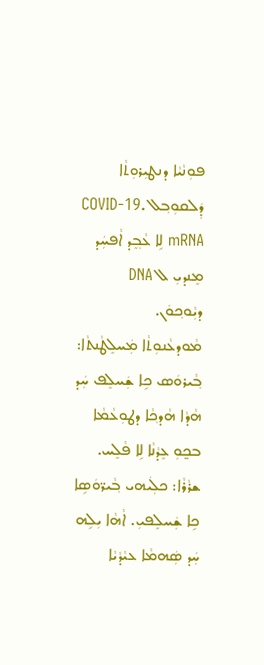ܦܘܼܢܵܝܵܐ ܕܢܛܝܼܪܘܼܬܵܐ ܕܲܠܩܘܼܒ݂ܠ COVID-19. mRNA ܠܹܐ ܥܵܒ݂ܸܕ ܐܵܦܚܲܕ ܡܸܢܕܝܼ ܠ DNA ܕܝܼܵܘܟ݂ܘܿܢ.
ܡܵܘܕܥܵܢܘܼܬܵܐ ܡܲܚܠܸܛܵܢܬܵܐ: ܒ݂ܵܝܪܘܿܣ ܟܹܐ ܫܲܚܠܸܦ ܚܲܕ ܗܵܕܵܐ ܗܵܕܟ݂ܵܐ ܕܛܘܼܥܵܡܵܐ ܒܟ̰ܘܼ ܥܸܕܵܢܵܐ ܠܹܐ ܦܵܠܸܚ.
ܫܪܵܪܵܐ: ܟܠܲܝܗܝ ܒ݂ܵܝܪ̈ܘܿܣܹܐ ܟܹܐ ܫܲܚܠܸܦܝܼ. ܐܵܗܵܐ ܝܼܠܹܗ ܚܲܕ ܣܲܗܡܵܐ ܥܝܵܕܵܝܵܐ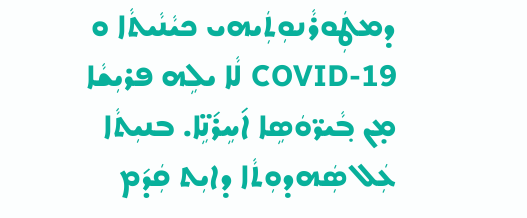ܕܡܛܲܘܪܵܢܘܼܬܲܝܗܝ ܟܝܵܢܵܝܬܵܐ ܘ COVID-19 ܠܵܐ ܝܠܹܗ ܦܪܝܼܫܵܐ ܡ̣ܢ ܒ݂ܵܝܪ̈ܘܿܣܹܐ ܐ݇ܚܹܪ݇ܢܹ̈ܐ. ܒܢܝܼܬܵܐ ܥܲܠ ܣܲܗܕܘܼܬܵܐ ܕܐܝܼܬ ܩܲܕ݇ܡ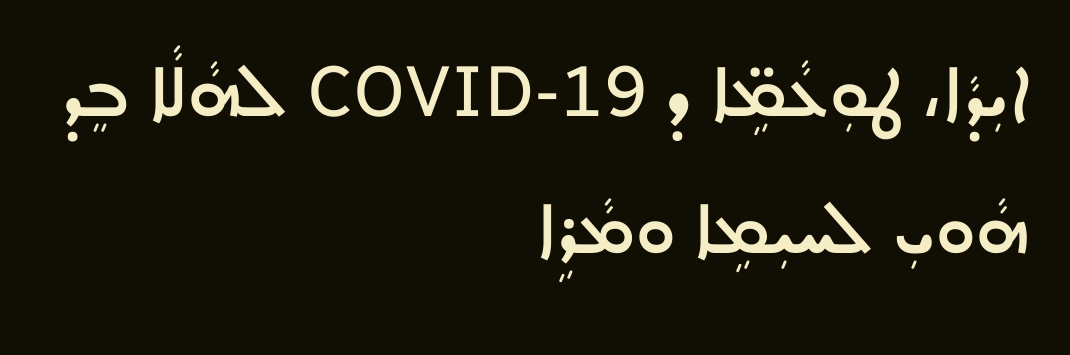ܐܝܼܕܵܐ، ܛܘܼܥܵܡܹ̈ܐ ܕ COVID-19 ܠܗܵܠܵܐ ܒܸܕ ܗܵܘܝܼ ܠܚܝܼܡܹܐ ܘܡܵܪܹܐ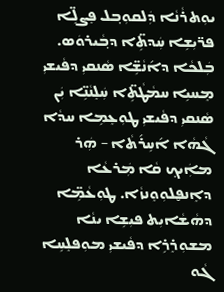ܝܘܼܬܪܵܢܵܐ ܕܲܠܩܘܼܒ݂ܠ ܦܸܨܠܹ̈ܐ ܦܪ̈ܝܼܫܹܐ ܚܲܕܬܹ̈ܐ ܕܒ݂ܵܝܪܘܿܣ.
ܒܲܠܟܵܐ ܕܐ݇ܢܵܫܹ̈ܐ ܣܵܢܩܝܼ ܕܦܵܝܫܝܼ ܡܸܚܝܹܐ ܚܡܵܛܵܬܹ̈ܐ ܚܲܠܸܢܵܢܹ̈ܐ ܝܲܢ ܣܵܢܩܝܼ ܕܦܵܝܫܝܼ ܛܘܼܥܸܡܹܐ ܚܕܵܐ ܓܵܗܵܐ ܐ݇ܚܹܪ݇ܬܵܐ – ܗܲܪ ܡܐܲܝܟ݂ ܩܵܐ ܡܲܪܥܵܐ ܕܐܸܢܦ̮ܠܘܼܘܸܢܙܵܐ. ܛܘܼܥܵܡܹ̈ܐ ܕܗܵܫܵܐܝܼܬ ܦܝܼܫܹܐ ܝܢܵܐ ܡܫܘܼܪܸܪܹܐ ܕܦܵܝܫܝܼ ܡܘܼܦܠܸܚܹܐ ܓܵܘ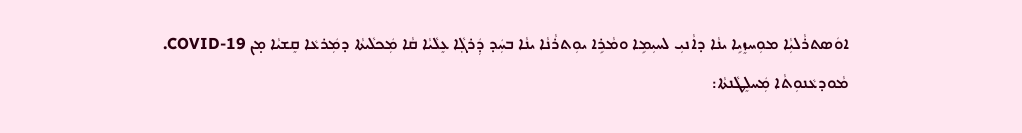ܐܘܿܣܬܪܵܠܝܼܵܐ ܡܘܼܚܙܸܝܹܐ ܝܢܵܐ ܕܐܵܢܝܼ ܠܚܝܼܡܹܐ ܘܡܵܪܹܐ ܝܘܼܬܪܵܢܵܐ ܝܢܵܐ ܒܚܲܕ ܕܲܪܓ݂ܵܐ ܥܸܠܵܝܵܐ ܩܵܐ ܡܲܟܠܵܝܬܵܐ ܕܡܲܪܥܵܐ ܩܸܫܝܵܐ ܡ̣ܢ COVID-19.
ܡܵܘܕܥܵܢܘܼܬܵܐ ܡܲܚܠܸܛܵܢܬܵܐ: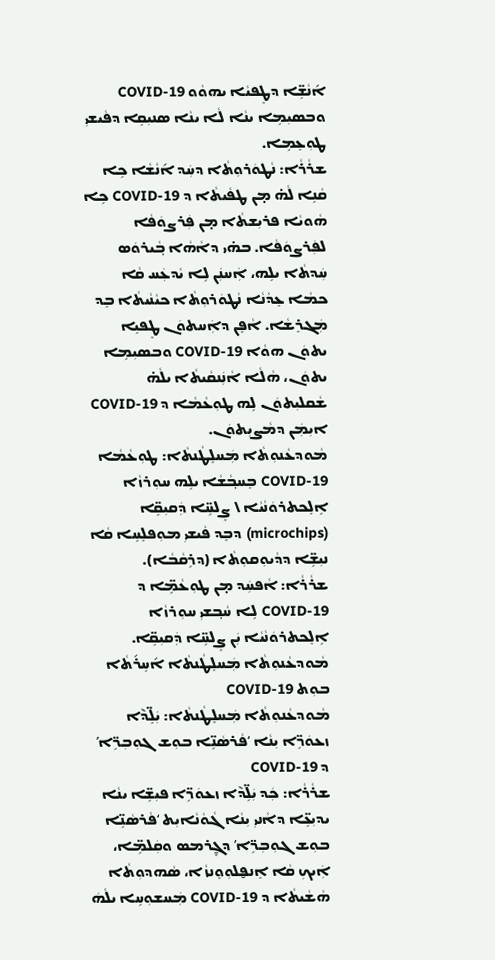ܐ݇ܢܵܫܹ̈ܐ ܕܛܸܦܝܵܐ ܝܗܘܵܘ COVID-19 ܘܒܣܝܼܡܹܐ ܝܢܵܐ ܠܵܐ ܝܢܵܐ ܣܢܝܼܩܹܐ ܕܦܵܝܫܝܼ ܛܘܼܥܸܡܹܐ.
ܫܪܵܪܵܐ: ܢܵܛܘܿܪܘܼܬܵܐ ܕܚܲܕ ܐ݇ܢܵܫܵܐ ܟܹܐ ܩܵܢܹܐ ܠܵܗ̇ ܡ̣ܢ ܛܦܵܝܬܵܐ ܕ COVID-19 ܟܹܐ ܗܵܘܝܵܐ ܦܪܝܼܫܬܵܐ ܡ̣ܢ ܦܲܪܨܘܿܦܵܐ ܠܦܲܪܨܘܿܦܵܐ. ܒܗ̇ܝ ܕܐܵܗܵܐ ܒ݂ܵܝܪܘܿܣ ܚܲܕܬܵܐ ܝܠܹܗ، ܐܲܚܢܲܢ ܠܹܐ ܝܵܕܥܲܚ ܩܵܐ ܟܡܵܐ ܥܸܕܵܢܵܐ ܢܵܛܘܿܪܘܼܬܵܐ ܟܝܵܢܵܝܬܵܐ ܒܸܕ ܡܲܓܪܸܫܵܐ. ܐܵܦܸܢ ܕܐܲܚܬܘܿܢ ܛܸܦܝܹܐ ܝܬܘܿܢ ܗܘܵܐ COVID-19 ܘܒܣܝܼܡܹܐ ܝܬܘܿܢ، ܗܵܠܵܐ ܐܵܢܲܢܩܵܝܬܵܐ ܝܠܵܗ̇ ܫܵܩܠܝܼܬܘܿܢ ܠܹܗ ܛܘܼܥܵܡܵܐ ܕ COVID-19 ܐܝܼܡܲܢ ܕܡܵܨܝܼܬܘܿܢ.
ܡܵܘܕܥܵܢܘܼܬܵܐ ܡܲܚܠܸܛܵܢܬܵܐ: ܛܘܼܥܵܡܵܐ COVID-19 ܒܸܚܒ݂ܵܫܵܐ ܝܠܹܗ ܚܘܼܪܙܵܐ ܐܹܠܸܟܬܪܘܿܢܵܝܵܐ \ ܨܸܠܚܹ̈ܐ ܕܲܩܝܼܩܹ̈ܐ (microchips) ܕܒܸܕ ܦܵܝܫܝܼ ܡܘܼܦܠܸܚܹܐ ܩܵܐ ܢܝܼܫܹ̈ܐ ܕܕܵܝܘܼܩܘܼܬܵܐ (ܕܪܹܩܵܒܵܐ).
ܫܪܵܪܵܐ: ܐܵܦܚܲܕ ܡ̣ܢ ܛܘܼܥܵܡܹ̈ܐ ܕ COVID-19 ܠܹܐ ܚܵܒ݂ܫܝܼ ܚܘܼܪܙܵܐ ܐܹܠܸܟܬܪܘܿܢܵܝܵܐ ܝܲܢ ܨܸܠܚܹ̈ܐ ܕܲܩܝܼܩܹ̈ܐ.
ܡܵܘܕܥܵܢܘܼܬܵܐ ܡܲܚܠܸܛܵܢܬܵܐ ܐ݇ܚܹܪ݇ܬܵܐ ܒܘܼܬ COVID-19
ܡܵܘܕܥܵܢܘܼܬܵܐ ܡܲܚܠܸܛܵܢܬܵܐ: ܝܲܠܹ̈ܕ݉ܐ ܙܥܘܿܖܹ̈ܐ ܝܼܢܵܐ ‘ܦܵܪܣܵܢܹ̈ܐ ܒܘܼܫ ܓܘܼܒܼܪܹ̈ܐ’ ܕ COVID-19
ܫܪܵܪܵܐ: ܟܲܕ ܝܲܠܹ̈ܕ݉ܐ ܙܥܘܿܖܹ̈ܐ ܦܝܼܫܹ̈ܐ ܝܢܵܐ ܝܕܝܼܥܹ̈ܐ ܕܐܵܢܝܼ ܝܼܢܵܐ ܓܵܘܵܢܵܐܝܼܬ ‘ܦܵܪܣܵܢܹ̈ܐ ܒܘܼܫ ܓܘܼܒܼܪܹ̈ܐ’ ܕܓ̰ܸܪܡܣ ܘܩܲܠܡܹ̈ܐ، ܐܲܝܟܼ ܩܵܐ ܐܸܢܦ̮ܠܘܼܘܸܢܙܵܐ، ܣܵܗܕܘܼܬܵܐ ܗܵܫܵܝܬܵܐ ܕ COVID-19 ܡܲܚܫܘܼܚܹܐ ܝܠܵܗܿ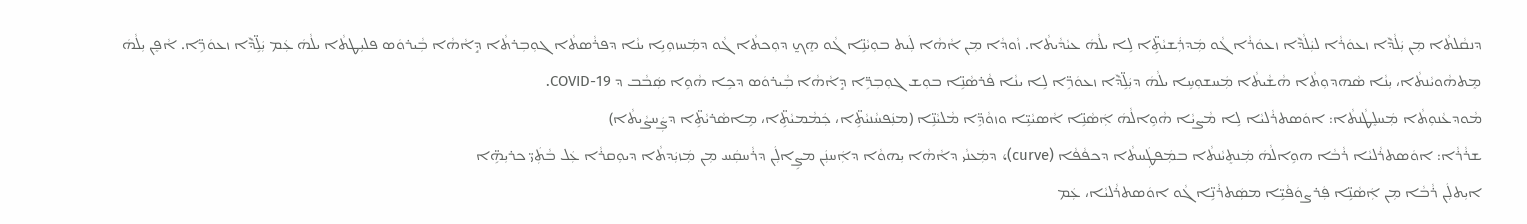ܕܢܩܵܠܬܵܐ ܡܼܢ ܝܲܠܵܕ݉ܐ ܙܥܘܿܪܵܐ ܠܝܲܠܵܕ݉ܐ ܙܥܘܿܪܵܐ ܓܵܘ ܡܲܕܪܲܫܝܵܬܹ̈ܐ ܠܹܐ ܝܠܵܗܿ ܥܝܵܕܵܝܬܵܐ. ܙܵܘܕܵܐ ܡܼܢ ܐܵܗܵܐ ܠܲܝܬ ܒܘܼܝܵܢܹ̈ܐ ܓܵܘ ܗܸܟ̰ ܕܘܼܟܬܵܐ ܓܵܘ ܕܡܲܚܙܘܼܝܹܐ ܝܢܵܐ ܕܦܪܵܣܬܵܐ ܓܘܼܒܼܪܬܵܐ ܕܱܐܵܗܵܐ ܒܼܵܝܪܘܿܣ ܦܠܝܼܛܬܵܐ ܝܠܵܗܿ ܥܲܡ ܝܲܠܹ̈ܕ݉ܐ ܙܥܘܿܖܹ̈ܐ. ܐܵܦܸܢ ܝܼܠܵܗܿ ܡܸܬܗܵܘܝܵܢܬܵܐ، ܝܼܢܵܐ ܣܵܗܕܘܼܬܵܐ ܗܵܫܵܝܬܵܐ ܡܲܚܫܘܼܚܹܐ ܝܠܵܗܿ ܕܝܲܠܹ̈ܕ݉ܐ ܙܥܘܿܖܹ̈ܐ ܠܹܐ ܝܢܵܐ ܦܵܪܣܵܢܹ̈ܐ ܒܘܼܫ ܓܘܼܒܼܪܹ̈ܐ ܕܱܐܵܗܵܐ ܒܼܵܝܪܘܿܣ ܕܟܹܐ ܗܵܘܹܐ ܣܲܒܵܒ ܕ COVID-19.
ܡܵܘܕܥܵܢܘܼܬܵܐ ܡܲܚܠܸܛܵܢܬܵܐ: ܐܘܿܣܬܪܵܠܝܵܐ ܠܹܐ ܡܵܨܝܵܐ ܗܵܘܹܐܠܵܗܿ ܐܲܣܵܢܹ̈ܐ ܐܵܣܝܵܝܹ̈ܐ ܘܙܘܵܕܹ̈ܐ ܡܵܠܝܵܢܹ̈ܐ (ܡܢܲܦܚܵܢܝܵܬܹ̈ܐ، ܟܲܡܵܡܝܵܬܹ̈ܐ، ܡܹܐܣܵܪܝܵܬܹ̈ܐ ܕܨܲܚܨܵܝܬܵܐ)
ܫܪܵܪܵܐ: ܐܘܿܣܬܪܵܠܝܵܐ ܪܵܒܵܐ ܗܘܹܐܠܵܗܿ ܡܲܢܬܸܝܵܢܬܵܐ ܒܡܲܦܛܲܚܬܵܐ ܕܟܦܵܦܵܐ (curve)، ܕܡܲܥܢܵܝ ܕܐܵܗܵܐ ܝܼܗܘܵܐ ܕܐܲܚܢܲܢ ܡܨܹܐܠܲܢ ܕܪܵܚܩܲܚ ܡܼܢ ܡܲܙܝܲܕܬܵܐ ܕܝܘܼܩܪܵܐ ܥܲܠ ܒܵܬܲܝ̈ ܟܪܝܼܗܹ̈ܐ
ܐܝܼܬܠܲܢ ܪܵܒܵܐ ܡܼܢ ܐܲܣܵܢܹ̈ܐ ܦܲܪܨܘܿܦܵܝܹ̈ܐ ܡܣܲܬܪܵܢܹ̈ܐ ܓܵܘ ܐܘܿܣܬܪܵܠܝܵܐ، ܥܲܡ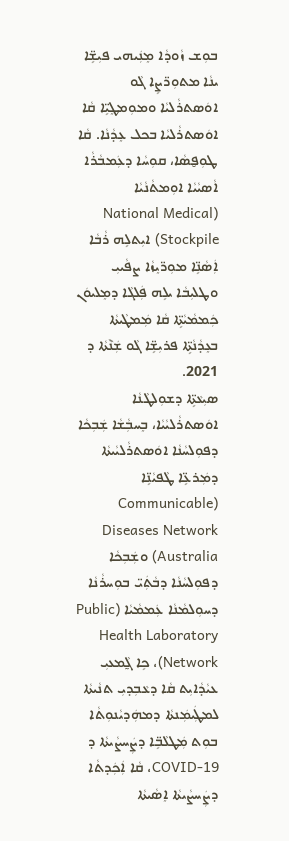ܒܘܼܫ ܙܵܘܕܵܐ ܡܸܢܲܝܗܝ ܦܝܼܫܹ̈ܐ ܝܢܵܐ ܡܬܘܼܖ̈ܨܹܐ ܓܵܘ ܐܘܿܣܬܪܵܠܝܵܐ ܘܡܘܼܡܛܸܝܹ̈ܐ ܩܵܐ ܐܘܿܣܬܪܵܠܝܵܐ ܒܟܠ ܥܸܕܵܢܵܐ. ܩܵܐ ܛܘܼܦ̮ܣܵܐ، ܩܘܼܚܵܐ ܕܥܲܡܒܵܪܵܐ ܐܵܣܝܵܝܵܐ ܐܘܼܡܬܵܢܵܝܵܐ (National Medical Stockpile) ܐܝܼܬܠܹܗ ܪܵܒܵܐ ܐܲܣܵܢܹ̈ܐ ܡܘܼܖ̈ܝܸܙܵܐ ܨܦܵܝܝܼ ܘܛܠܝܼܒܵܐ ܝܠܹܗ ܦܲܠܓܵܐ ܕܡܸܠܝܘܿܢ ܟܲܡܡܵܝܵܬܹ̈ܐ ܩܵܐ ܡܲܡܛܵܝܬܵܐ ܒܥܸܕܵܢܵܬܹ̈ܐ ܦܪܝܼܫܹ̈ܐ ܓܵܘ ܫܲܢ݉ܬܵܐ ܕ 2021.
ܣܝܼܥܵܬܹ̈ܐ ܕܫܘܼܠܛܵܢܵܐ ܐܘܿܣܬܪܵܠܝܵܝܵܐ، ܒܸܚܒܼܵܫܵܐ ܫܲܒܼܟܵܐ ܕܦܘܼܠܚܵܢܵܐ ܐܘܿܣܬܪܵܠܝܵܝܬܵܐ ܕܡܲܪܥܹ̈ܐ ܛܵܦܝܵܢܹ̈ܐ (Communicable Diseases Network Australia) ܘܫܲܒܼܟܵܐ ܕܦܘܼܠܚܵܢܵܐ ܕܒܵܬܲܝ̈ ܒܘܼܚܪܵܢܵܐ ܕܚܘܼܠܡܵܢܵܐ ܥܲܡܡܵܝܵܐ (Public Health Laboratory Network)، ܟܹܐ ܓ̰ܵܡܥܝܼ ܥܝܵܕܵܐܝܼܬ ܩܵܐ ܕܥܵܒܼܕܝܼ ܬܢܵܝܬܵܐ ܠܡܛܲܝܡܲܢܬܵܐ ܕܡܗܲܕܝܵܢܘܼܬܵܐ ܒܘܼܬ ܡܲܛܠܵܒܹ̈ܐ ܕܨܲܚܨܵܝܬܵܐ ܕ COVID-19، ܩܵܐ ܐܲܟܲܕܬܵܐ ܕܨܲܚܨܵܝܬܵܐ ܐܸܣܵܝܬܵܐ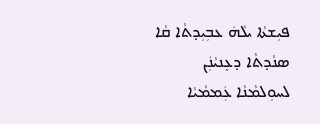ܦܝܼܫܬܵܐ ܝܠܵܗܿ ܥܒܼܝܼܕܬܵܐ ܩܵܐ ܣܢܵܕܬܵܐ ܕܥܸܢܝܵܢܲܢ ܠܚܘܼܠܡܵܢܵܐ ܥܲܡܡܵܝܵܐ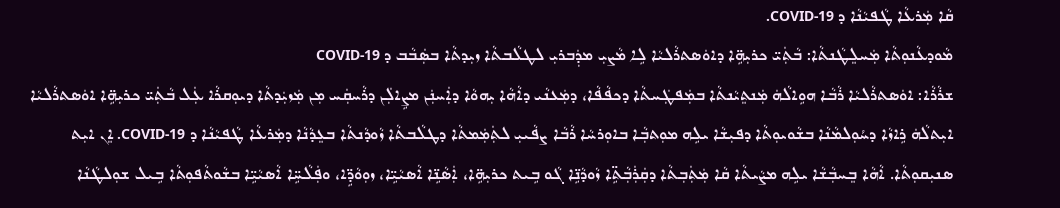ܩܵܐ ܡܲܪܥܵܐ ܛܵܦܝܵܢܵܐ ܕ COVID-19.
ܡܵܘܕܥܵܢܘܼܬܵܐ ܡܲܚܠܸܛܵܢܬܵܐ: ܒܵܬܲܝ̈ ܟܪܝܼܗܹ̈ܐ ܕܐܘܿܣܬܪܵܠܝܵܐ ܠܹܐ ܡܵܨܝܼ ܡܕܲܒܪܝܼ ܠܛܠܵܒܬܵܐ ܙܝܼܕܬܵܐ ܒܣܲܒܵܒ ܕ COVID-19
ܫܪܵܪܵܐ: ܐܘܿܣܬܪܵܠܝܵܐ ܪܵܒܵܐ ܗܘܹܐܠܵܗܿ ܡܲܢܬܸܝܵܢܬܵܐ ܒܡܲܦܛܲܚܬܵܐ ܕܟܦܵܦܵܐ، ܕܡܲܥܢܵܝ ܕܐܵܗܵܐ ܝܼܗܘܵܐ ܕܐܲܚܢܲܢ ܡܨܹܐܠܲܢ ܕܪܵܚܩܲܚ ܡܼܢ ܡܲܙܝܲܕܬܵܐ ܕܝܘܼܩܪܵܐ ܥܲܠ ܒܵܬܲܝ̈ ܟܪܝܼܗܹ̈ܐ ܐܘܿܣܬܪܵܠܝܵܐ ܐܝܼܬܠܵܗܿ ܪܹܐܙܵܐ ܕܚܳܘܼܠܡܵܢܵܐ ܒܫܵܘܝܘܼܬܵܐ ܕܦܝܼܫܵܐ ܝܠܹܗ ܡܘܼܬܒܼܵܐ ܒܐܘܼܪܚܵܐ ܪܵܒܵܐ ܨܦܵܝܝܼ ܠܬܲܡܲܡܬܵܐ ܕܛܠܵܒܬܵܐ ܙܵܘܕܵܢܬܵܐ ܒܥܸܕܵܢܵܐ ܕܡܲܪܥܵܐ ܛܵܦܝܵܢܵܐ ܕ COVID-19. ܐܸܢ ܐܝܼܬ ܣܢܝܼܩܘܼܬܵܐ. ܐܵܗܵܐ ܒܸܚܒܼܵܫܵܐ ܝܠܹܗ ܡܨܵܝܬܵܐ ܩܵܐ ܡܲܬܲܒܼܬܵܐ ܕܩܲܪܲܒܼܵܬܹ̈ܐ ܙܵܘܕܵܢܹ̈ܐ ܓܵܘ ܒܹܝܬ ܟܪܝܼܗܹ̈ܐ، ܐܲܣܵܢܹ̈ܐ ܐܵܣܝܵܝܹ̈ܐ، ܙܘܼܘܵܕܹ̈ܐ، ܘܦܲܠܵܚܹ̈ܐ ܐܵܣܝܵܝܹ̈ܐ ܒܫܵܘܬܵܦܘܼܬܵܐ ܒܹܝܠ ܫܘܼܠܛܵܢܵܐ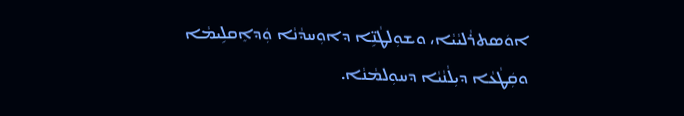ܐܘܿܣܬܪܵܠܝܵܝܵܐ، ܘܫܘܼܠܛܵܢܹ̈ܐ ܕܐܘܼܚܕܵܢܵܐ ܘܲܕܐܸܩܠܹܝܡܵܐ ܘܩܲܛܵܥܵܐ ܕܝܼܠܵܢܵܝܵܐ ܕܚܘܼܠܡܵܢܵܐ.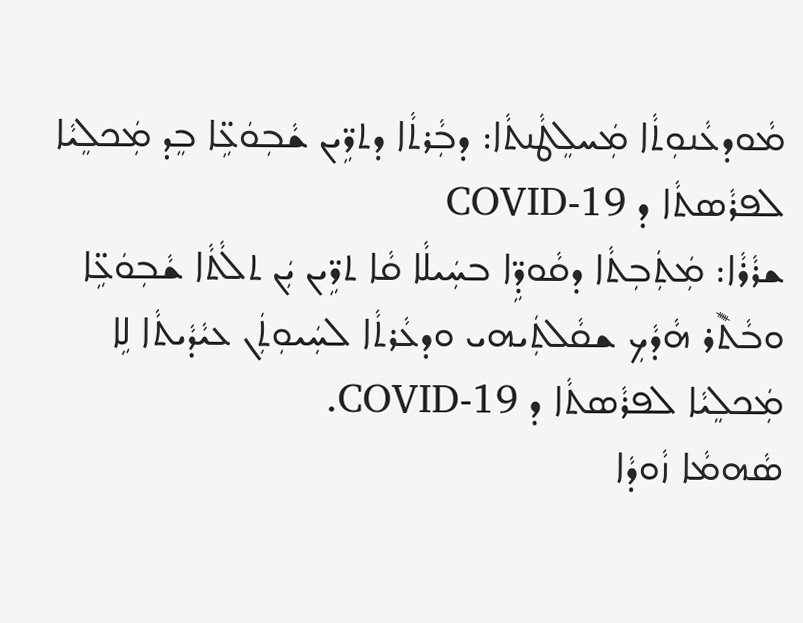ܡܵܘܕܥܵܢܘܼܬܵܐ ܡܲܚܠܸܛܵܢܬܵܐ: ܕܒܼܵܪܬܵܐ ܕܬܖܹ̈ܝܢ ܫܵܒܼܘܿܥܹ̈ܐ ܒܸܕ ܡܲܟܠܸܝܵܐ ܠܦܪܵܣܬܵܐ ܕ COVID-19
ܫܪܵܪܵܐ: ܡܲܬܲܒܼܬܵܐ ܕܩܵܘܕܹ̈ܐ ܒܚܲܝܠܵܐ ܩܵܐ ܬܖܹ̈ܝܢ ܝܲܢ ܬܠܵܬܵܐ ܫܵܒܼܘܿܥܹ̈ܐ ܘܒܵܬ݉ܪ ܗܵܕܵܟܼ ܫܩܵܠܬܲܝܗܝ ܘܕܥܵܪܬܵܐ ܠܚܲܝܘܼܬܲܢ ܥܝܵܕܵܝܬܵܐ ܠܹܐ ܡܲܟܠܸܝܵܐ ܠܦܪܵܣܬܵܐ ܕ COVID-19.
ܣܵܗܡܵܐ ܙܵܘܕܵܐ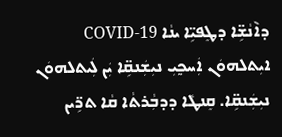ܕܐ݉ܢܵܫܹ̈ܐ ܕܛܸܦܝܹ̈ܐ ܝܢܵܐ COVID-19 ܐܝܼܬܠܗܘܿܢ ܐܲܚܟ̰ܝܼ ܢܝܼܫܲܢܩܹ̈ܐ ܝܲܢ ܠܲܝܬܠܗܘܿܢ ܢܝܼܫܲܢܩܹ̈ܐ. ܩܸܢܛܵܐ ܕܕܒܼܵܪܬܵܐ ܩܵܐ ܬܖܹ̈ܝܢ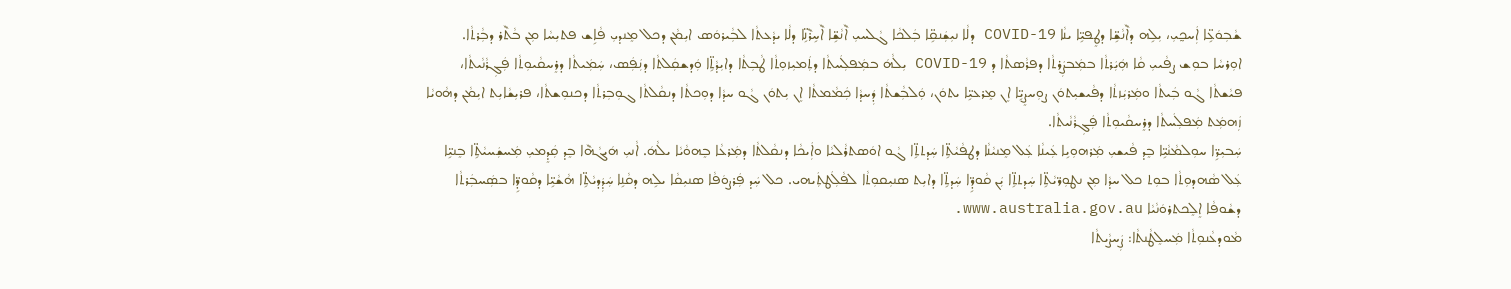ܫܵܒܼܘܿܥܹ̈ܐ ܐܲܚܟ̰ܝܼ، ܝܼܠܹܗ ܕܐ݉ܢܵܫܹ̈ܐ ܕܛܸܦܝܹ̈ܐ ܝܢܵܐ COVID-19 ܕܠܵܐ ܢܝܼܫܲܢܩܹ̈ܐ ܒܲܠܟܵܐ ܓܵܠܚܝܼ ܐ݉ܢܵܫܹ̈ܐ ܐ݉ܚܹܪ݉ܢܹ̈ܐ ܕܠܵܐ ܝܕܵܥܬܵܐ ܠܒܼܵܝܪܘܿܣ ܐܝܼܡܵܢ ܕܟܠ ܡܸܢܕܝܼ ܦܵܐܹܫ ܦܬܝܼܚܵܐ ܡܼܢ ܒܵܬ݉ܪ ܕܒܼܵܪܬܵܐ.
ܐܘܼܪܚܵܐ ܒܘܼܫ ܨܦܵܝܝܼ ܩܵܐ ܗܲܝܲܪܬܵܐ ܒܡܲܒܨܲܪܬܵܐ ܕܦܪܵܣܬܵܐ ܕ COVID-19 ܝܼܠܵܗܿ ܒܡܲܦܠܲܚܬܵܐ ܕܬܲܡܝܼܙܘܼܬܵܐ ܛܵܒܼܬܵܐ ܕܐܝܼܕܵܬܹ̈ܐ ܘܲܕܫܩܲܠܬܵܐ ܕܢܲܦܲܣ، ܚܲܡܲܝܬܵܐ ܕܪܸܚܩܵܝܘܼܬܵܐ ܦܲܓܼܪܵܢܵܝܬܵܐ، ܦܝܵܫܬܵܐ ܓܵܘ ܒܲܝܬܵܐ ܘܡܲܪܝܲܙܬܵܐ ܕܦܵܝܫܝܼܬܘܿܢ ܨܘܼܚܨܸܝܹ̈ܐ ܐܸܢ ܡܸܪܥܝܹ̈ܐ ܝܬܘܿܢ، ܘܲܠܒܼܵܫܬܵܐ ܕܲܚܕܵܐ ܟܲܡܵܡܬܵܐ ܐܸܢ ܝܼܬܘܿܢ ܓܵܘ ܚܕܵܐ ܕܘܼܟܬܵܐ ܕܢܩܵܠܬܵܐ ܓܘܼܒܼܪܬܵܐ ܕܟܢܘܼܫܬܵܐ، ܦܪܝܼܫܵܐܝܼܬ ܐܝܼܡܵܢ ܕܗܵܘܝܵܐ ܙܲܗܡܲܬ ܡܲܦܠܲܚܬܵܐ ܕܪܸܚܩܵܝܘܼܬܵܐ ܦܲܓܼܪܵܢܵܝܬܵܐ.
ܚܲܒܝܼܪܹ̈ܐ ܚܘܼܠܡܵܢܵܝܹ̈ܐ ܒܸܕ ܦܵܝܫܝܼ ܡܲܪܗܘܼܝܹܐ ܥܲܝܢܵܐ ܥܲܠ ܡܸܢܝܵܢܵܐ ܕܛܦܵܝܵܬܹ̈ܐ ܚܲܕܬܬܹ̈ܐ ܓܵܘ ܐܘܿܣܬܪܵܠܝܵܐ ܘܐܲܝܟܵܐ ܕܢܩܵܠܬܵܐ ܕܡܲܪܥܵܐ ܒܸܗܘܵܝܵܐ ܝܠܵܗܿ. ܐܵܢܝܼ ܗܿܝܓܵܗ݉ܐ ܒܸܕ ܩܲܕܸܡܝܼ ܡܲܚܫܲܚܝܵܬܹ̈ܐ ܒܸܢܝܹ̈ܐ ܥܲܠ ܣܵܗܕܘܼܬܵܐ ܒܘܼܬ ܟܠ ܚܕܵܐ ܡܼܢ ܢܛܘܼܖ̈ܝܵܬܹ̈ܐ ܚܲܕܬܬܹ̈ܐ ܝܲܢ ܩܵܘܕܹ̈ܐ ܚܲܕܬܹ̈ܐ ܕܐܝܼܬ ܣܢܝܼܩܘܼܬܵܐ ܠܦܵܠܲܛܬܲܝܗܝ. ܟܠ ܚܲܕ ܦܲܪܨܘܿܦܵܐ ܣܢܝܼܩܵܐ ܝܠܹܗ ܕܩܵܢܹܐ ܚܲܕܲܕܝܵܬܹ̈ܐ ܗܵܫܵܝܹ̈ܐ ܕܩܵܘܕܹ̈ܐ ܒܣܲܚܒܲܪܬܵܐ ܕܫܵܘܦܵܐ ܐܸܠܸܟܬܪܘܿܢܵܝܵܐ www.australia.gov.au.
ܡܵܘܕܥܵܢܘܼܬܵܐ ܡܲܚܠܸܛܵܢܬܵܐ: ܨܲܚܨܵܝܬܵܐ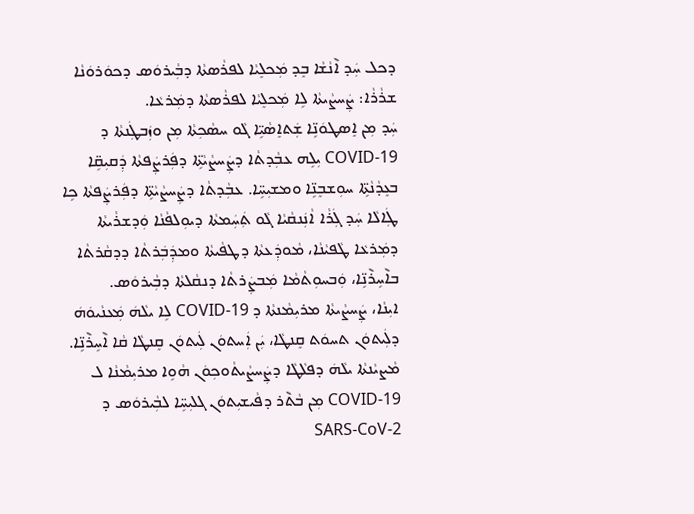ܕܟܠ ܚܲܕ ܐ݉ܢܵܫܵܐ ܒܸܕ ܡܲܟܠܸܝܵܐ ܠܦܪܵܣܬܵܐ ܕܒܼܵܝܪܘܿܣ ܕܟܘܿܪܘܿܢܵܐ
ܫܪܵܪܵܐ: ܨܲܚܨܵܝܬܵܐ ܠܹܐ ܡܲܟܠܸܝܵܐ ܠܦܪܵܣܬܵܐ ܕܡܲܪܥܵܐ.
ܚܲܕ ܡܼܢ ܐܸܣܛܘܿܢܹ̈ܐ ܫܲܬܐܸܣܵܝܹ̈ܐ ܓܵܘ ܚܣܵܟܼܬܵܐ ܡܼܢ ܘܙܲܒܛܲܢܬܵܐ ܕ COVID-19 ܝܼܠܹܗ ܥܒܼܵܕܬܵܐ ܕܨܲܚܨܵܝܵܬܹ̈ܐ ܕܦܲܪܨܲܦܬܵܐ ܕܲܩܝܼܩܹ̈ܐ ܒܥܸܕܵܢܵܬܹ̈ܐ ܚܘܼܫܒܸܢܹ̈ܐ ܘܡܫܝܼܚܹ̈ܐ. ܥܒܼܵܕܬܵܐ ܕܨܲܚܨܵܝܵܬܹ̈ܐ ܕܦܲܪܨܲܦܬܵܐ ܟܹܐ ܛܲܐܠܵܐ ܚܲܕ ܓܲܪܵܐ ܐܵܢܲܢܩܵܝܵܐ ܓܵܘ ܬܲܚܲܡܬܵܐ ܕܝܘܼܠܦܵܢܵܐ ܘܲܕܫܪܵܝܬܵܐ ܕܡܲܪܥܵܐ ܛܵܦܝܵܢܵܐ، ܡܵܘܕܲܥܬܵܐ ܕܛܦܵܝܬܵܐ ܘܡܕܲܒܲܪܬܵܐ ܕܕܩܵܪܬܵܐ ܒܐ݉ܚܹܪ݉ܢܹ̈ܐ، ܘܲܒܚܘܼܬܵܡܵܐ ܡܲܒܨܲܪܬܵܐ ܕܢܩܵܠܬܵܐ ܕܒܼܵܝܪܘܿܣ.
ܐܝܼܢܵܐ، ܨܲܚܨܵܝܬܵܐ ܡܪܝܼܡܵܢܬܵܐ ܕ COVID-19 ܠܹܐ ܝܠܵܗܿ ܡܲܥܢܵܝܘܿܗܿ ܕܠܲܝܬܘܿܢ ܬܚܘܿܬ ܩܸܢܛܵܐ، ܝܲܢ ܐܲܚܬܘܿܢ ܠܲܝܬܘܿܢ ܩܸܢܛܵܐ ܩܵܐ ܐ݉ܚܹܪ݉ܢܹ̈ܐ. ܡܵܨܝܵܢܬܵܐ ܝܠܵܗܿ ܕܦܠܵܛܵܐ ܕܨܲܚܨܵܝܬܵܘܟܼܘܿܢ ܗܵܘܹܐ ܡܪܝܼܡܵܢܵܐ ܠ COVID-19 ܡܼܢ ܒܵܬ݉ܪ ܕܦܵܝܫܝܼܬܘܿܢ ܓܠܝܼܚܹ̈ܐ ܠܒܼܵܝܪܘܿܣ ܕ SARS-CoV-2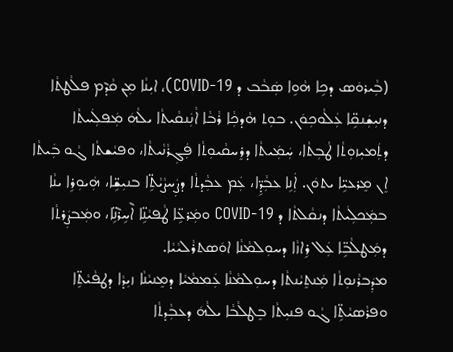(ܒܼܵܝܪܘܿܣ ܕܟܹܐ ܗܵܘܹܐ ܣܲܒܵܒ ܕ COVID-19)، ܐܝܼܢܵܐ ܡܼܢ ܩܵܕ݉ܡ ܦܠܵܛܬܵܐ ܕܢܝܼܫܲܢܩܹ̈ܐ ܥܲܠܵܘܟܼܘܿܢ. ܒܘܼܬ ܗܵܕܟܼܵܐ ܪܵܒܵܐ ܐܵܢܲܢܩܵܝܬܵܐ ܝܠܵܗܿ ܡܲܦܠܲܚܬܵܐ ܕܬܲܡܝܼܙܘܼܬܵܐ ܛܵܒܼܬܵܐ، ܚܲܡܲܝܬܵܐ ܕܪܸܚܩܵܝܘܼܬܵܐ ܦܲܓܼܪܵܢܵܝܬܵܐ، ܘܦܝܵܫܬܵܐ ܓܵܘ ܒܲܝܬܵܐ ܐܸܢ ܡܸܪܥܝܹ̈ܐ ܝܬܘܿܢ. ܐܲܢܹܐ ܥܒܼܵܕܹ̈ܐ، ܥܲܡ ܥܒܼܵܕܬܵܐ ܕܨܲܚܨܵܝܵܬܹ̈ܐ ܒܢܝܼܫܹ̈ܐ، ܗܲܝܘܼܪܹܐ ܝܢܵܐ ܒܡܲܟܠܲܝܬܵܐ ܕܢܩܵܠܬܵܐ ܕ COVID-19 ܘܡܲܪܥܹ̈ܐ ܛܵܦܝܵܢܹ̈ܐ ܐ݉ܚܹܪ݉ܢܹ̈ܐ، ܘܡܲܒܨܲܪܬܵܐ ܕܡܲܛܠܵܒܹ̈ܐ ܥܲܠ ܪܹܐܙܵܐ ܕܚܘܼܠܡܵܢܵܐ ܐܘܿܣܬܪܵܠܝܵܝܵܐ.
ܡܕܲܒܪܵܢܘܼܬܵܐ ܡܲܢܬܸܝܵܢܬܵܐ ܕܚܘܼܠܡܵܢܵܐ ܥܲܡܡܵܝܵܐ ܕܡܸܢܝܵܢܵܐ ܙܝܼܕܵܐ ܕܛܦܵܝܵܬܹ̈ܐ ܘܦܪܵܣܝܵܬܹ̈ܐ ܓܵܘ ܦܢܝܼܬܵܐ ܒܸܛܠܵܒܵܐ ܝܠܵܗܿ ܕܥܒܼܵܕܬܵܐ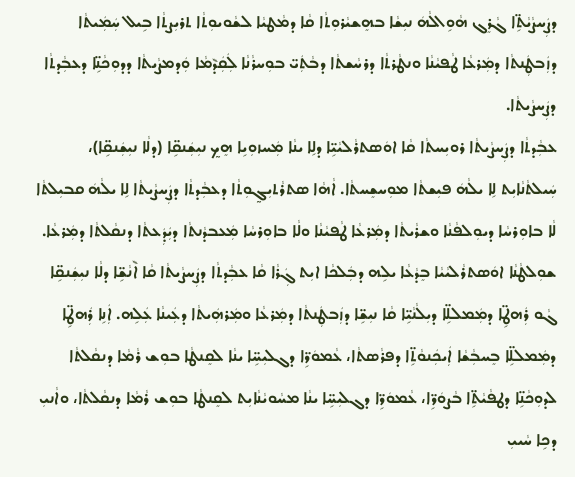ܕܨܲܚܨܵܝܵܬܹ̈ܐ ܓܵܪܸܓ ܗܵܘܹܐܠܵܗܿ ܢܝܼܫܵܐ ܒܗܸܫܝܵܪܘܼܬܵܐ ܩܵܐ ܕܡܵܛܝܵܐ ܠܫܵܘܝܘܼܬܵܐ ܬܪܝܼܨܬܵܐ ܒܹܝܠ ܚܲܡܲܝܬܵܐ ܕܙܲܒܛܲܢܬܵܐ ܕܡܲܪܥܵܐ ܛܵܦܝܵܢܵܐ ܘܢܛܵܪܬܵܐ ܕܪܚܵܫܬܵܐ ܕܒܵܬܲܝ̈ ܒܘܼܚܪܵܢܵܐ ܠܲܩܲܕ݉ܡܵܐ ܘܲܕܡܨܵܝܬܵܐ ܕܕܘܼܟܵܢܹ̈ܐ ܕܥܒܼܵܕܬܵܐ ܕܨܲܚܨܵܝܬܵܐ.
ܥܒܼܵܕܬܵܐ ܕܨܲܚܨܵܝܬܵܐ ܪܘܝܼܚܬܵܐ ܩܵܐ ܐܘܿܣܬܪܵܠܝܵܝܹ̈ܐ ܕܠܹܐ ܝܢܵܐ ܡܲܚܙܘܼܝܹܐ ܗܸܟ̰ ܢܝܼܫܲܢܩܹ̈ܐ (ܕܠܵܐ ܢܝܼܫܲܢܩܹ̈ܐ)، ܚܲܝܠܬܵܢܵܐܝܼܬ ܠܹܐ ܝܠܵܗܿ ܦܝܼܫܬܵܐ ܡܘܼܚܫܸܚܬܵܐ. ܐܵܗܵܐ ܣܬܪܵܬܝܼܓ̰ܘܼܬܵܐ ܕܥܒܼܵܕܬܵܐ ܕܨܲܚܨܵܝܬܵܐ ܠܹܐ ܝܠܵܗܿ ܩܒܝܼܠܬܵܐ ܠܵܐ ܒܐܘܼܪܚܵܐ ܕܝܘܼܠܦܵܢܵܐ ܘܫܪܵܝܬܵܐ ܕܡܲܪܥܵܐ ܛܵܦܝܵܢܵܐ ܘܠܵܐ ܒܐܘܼܪܚܵܐ ܡܲܥܒܕܵܢܬܵܐ ܕܝܲܕܲܥܬܵܐ ܕܢܩܵܠܬܵܐ ܕܡܲܪܥܵܐ. ܫܘܼܠܛܵܢܵܐ ܐܘܿܣܬܪܵܠܝܵܝܵܐ ܒܸܕܵܥܵܐ ܝܠܹܗ ܕܒܲܠܟܵܐ ܐܝܼܬ ܓܲܪܵܐ ܩܵܐ ܥܒܼܵܕܬܵܐ ܕܨܲܚܨܵܝܬܵܐ ܩܵܐ ܐ݉ܢܵܫܹ̈ܐ ܕܠܵܐ ܢܝܼܫܲܢܩܹ̈ܐ ܓܵܘ ܪܲܗܛܹ̈ܐ ܕܡܲܡܠܠܹ̈ܐ ܕܝܼܠܵܢܵܝܹ̈ܐ ܩܵܐ ܢܝܼܫܹ̈ܐ ܕܙܲܒܛܲܢܬܵܐ ܕܡܲܪܥܵܐ ܘܡܲܪܗܲܝܬܵܐ ܕܥܲܝܢܵܐ ܥܲܠܹܗ. ܐܲܢܹܐ ܪܲܗܛܹ̈ܐ ܕܡܲܡܠܠܹ̈ܐ ܒܸܚܒܼܵܫܵܐ ܐܲܝܟܲܢܘܵܬܹ̈ܐ ܕܦܪܵܣܬܵܐ، ܥܵܡܘܿܖܹ̈ܐ ܕܓܠܝܼܚܹ̈ܐ ܝܢܵܐ ܠܩܸܢܛܵܐ ܒܘܼܫ ܪܵܡܵܐ ܕܢܩܵܠܬܵܐ ܠܕܘܼܟܵܢܹ̈ܐ ܕܛܦܵܝܵܬܹ̈ܐ ܒܵܨܘܿܖܹ̈ܐ، ܥܵܡܘܿܖܹ̈ܐ ܕܓܠܝܼܚܹ̈ܐ ܝܢܵܐ ܡܚܵܘܝܵܢܵܐܝܼܬ ܠܩܸܢܛܵܐ ܒܘܼܫ ܪܵܡܵܐ ܕܢܩܵܠܬܵܐ، ܘܐܵܢܝܼ ܕܟܹܐ ܚܵܝܝܼ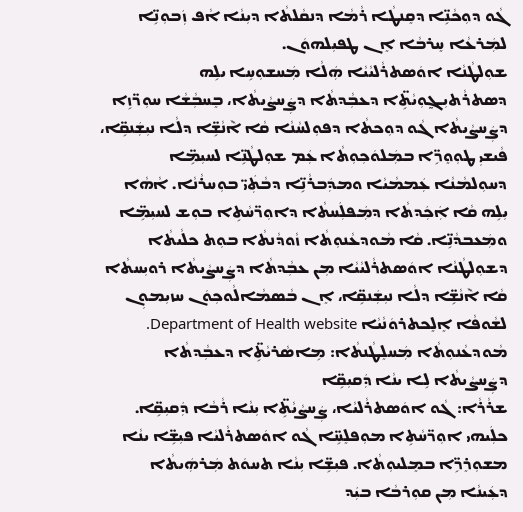ܓܵܘ ܕܘܼܟܵܢܹ̈ܐ ܕܩܸܢܛܵܐ ܪܵܡܵܐ ܕܢܩܵܠܬܵܐ ܕܝܼܢܵܐ ܐܵܦ ܙܲܒܘܼܢܹ̈ܐ ܠܡܲܪܥܵܐ ܚܸܪܒܵܐ ܐܸܢ ܛܦܝܼܠܗܘܿܢ.
ܫܘܼܠܛܵܢܵܐ ܐܘܿܣܬܪܵܠܝܵܝܵܐ ܗܲܠܵܐ ܡܲܚܫܘܼܚܹܐ ܝܠܹܗ ܕܣܬܪܵܬܝܼܓ̰ܘܼܝܵܬܹ̈ܐ ܕܥܒܼܵܕܬܵܐ ܕܨܲܚܨܵܝܬܵܐ، ܒܸܚܒܼܵܫܵܐ ܚܘܼܖ̈ܙܹܐ ܕܨܲܚܨܵܝܬܵܐ ܓܵܘ ܕܘܼܟܬܵܐ ܕܦܘܼܠܚܵܢܵܐ ܩܵܐ ܐ݉ܢܵܫܹ̈ܐ ܕܠܵܐ ܢܝܼܫܲܢܩܹ̈ܐ، ܦܵܝܫܝܼ ܛܘܼܘܸܖܹ̈ܐ ܒܡܲܠܘܿܟܼܘܼܬܵܐ ܥܲܡ ܫܘܼܠܛܵܢܹ̈ܐ ܠܚܝܼܡܹ̈ܐ ܕܚܘܼܠܡܵܢܵܐ ܥܲܡܡܵܝܵܐ ܘܡܕܲܒܪܵܢܹ̈ܐ ܕܒܵܬܲܝ̈ ܒܘܼܚܪܵܢܵܐ. ܐܵܗܵܐ ܝܼܠܹܗ ܩܵܐ ܐܲܟܲܕܬܵܐ ܕܡܲܦܠܲܚܬܵܐ ܕܐܘܼܖ̈ܚܵܬܹܐ ܒܘܼܫ ܠܚܝܼܡܹ̈ܐ ܘܡܲܥܒܕܵܢܹ̈ܐ. ܩܵܐ ܡܵܘܕܥܵܢܘܼܬܵܐ ܙܵܘܕܵܢܬܵܐ ܒܘܼܬ ܟܠܵܝܬܵܐ ܕܫܘܼܠܛܵܢܵܐ ܐܘܿܣܬܪܵܠܝܵܝܵܐ ܡܼܢ ܥܒܼܵܕܬܵܐ ܕܨܲܚܨܵܝܬܵܐ ܪܘܝܼܚܬܵܐ ܩܵܐ ܐ݉ܢܵܫܹ̈ܐ ܕܠܵܐ ܢܝܼܫܲܢܩܹ̈ܐ، ܐܸܢ ܒܵܣܡܵܐܠܵܘܟܼܘܿܢ ܚܙܝܼܡܘܼܢ ܠܫܵܘܦܵܐ ܐܸܠܸܟܬܪܘܿܢܵܝܵܐ Department of Health website.
ܡܵܘܕܥܵܢܘܼܬܵܐ ܡܲܚܠܸܛܵܢܬܵܐ: ܡܹܐܣܵܪܝܵܬܹ̈ܐ ܕܥܒܼܵܕܬܵܐ ܕܨܲܚܨܵܝܬܵܐ ܠܹܐ ܝܢܵܐ ܕܲܩܝܼܩܹ̈ܐ
ܫܪܵܪܵܐ: ܓܵܘ ܐܘܿܣܬܪܵܠܝܵܐ، ܨܲܚܨܵܝܵܬܹ̈ܐ ܝܼܢܵܐ ܪܵܒܵܐ ܕܲܩܝܼܩܹ̈ܐ. ܟܠܲܝܗܝ ܐܘܼܖ̈ܚܵܬܹܐ ܡܘܼܦܠܸܚܹ̈ܐ ܓܵܘ ܐܘܿܣܬܪܵܠܝܵܐ ܦܝܼܫܹ̈ܐ ܝܢܵܐ ܡܫܘܼܪܸܖܹ̈ܐ ܒܡܸܠܝܘܼܬܵܐ. ܦܝܼܫܹ̈ܐ ܝܼܢܵܐ ܬܚܘܿܬ ܡܲܪܗܲܝܬܵܐ ܕܥܲܝܢܵܐ ܡܼܢ ܩܘܼܪܒܵܐ ܒܝܲܕ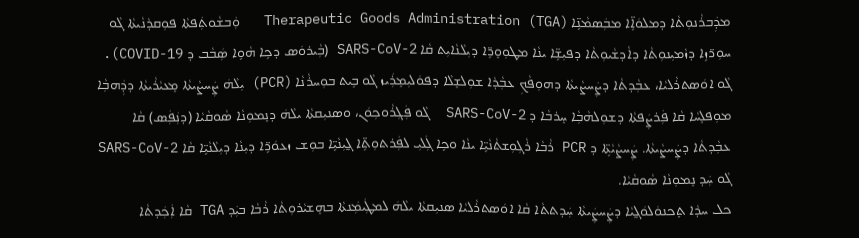ܡܕܲܒܪܵܢܘܼܬܵܐ ܕܡܠܘܿܐܹ̈ܐ ܡܒܲܣܡܵܢܹ̈ܐ Therapeutic Goods Administration (TGA)   ܘܲܒܫܵܘܬܲܦܬܵܐ ܦܘܼܩܕܵܢܵܝܬܵܐ ܓܵܘ ܚܘܼܖ̈ܙܹܐ ܕܙܵܡܝܼܢܘܼܬܵܐ ܕܐܵܕܫܵܝܘܼܬܵܐ ܕܦܝܼܫܹ̈ܐ ܝܢܵܐ ܡܛܘܼܘܸܖܹ̈ܐ ܕܝܼܠܵܢܵܐܝܼܬ ܩܵܐ SARS-CoV-2 (ܒܼܵܝܪܘܿܣ ܕܟܹܐ ܗܵܘܹܐ ܣܲܒܵܒ ܕ COVID-19).
ܓܵܘ ܐܘܿܣܬܪܵܠܝܵܐ، ܥܒܼܵܕܬܵܐ ܕܨܲܚܨܵܝܬܵܐ ܕܗܘܼܦܵܟܼ ܥܒܼܵܕܵܐ ܫܘܼܠܫܸܠܵܐ ܕܦܘܿܠܝܼܡܸܪܲܝܙ ܓܵܘ ܒܹܝܬ ܒܘܼܚܪܵܢܵܐ (PCR) ܝܼܠܵܗܿ ܨܲܚܨܵܝܬܵܐ ܡܸܥܝܵܪܵܝܬܵܐ ܕܕܲܗܒܼܵܐ ܡܘܼܦܠܸܚܵܐ ܩܵܐ ܦܲܪܨܲܦܬܵܐ ܕܫܘܼܠܗܵܒܼܵܐ ܚܸܪܒܵܐ ܕ SARS-CoV-2  ܓܵܘ ܦܲܓܼܪܵܘܟܼܘܿܢ، ܘܣܢܝܼܩܬܵܐ ܝܠܵܗܿ ܕܢܸܡܘܼܢܵܐ ܣܵܘܩܵܝܵܐ (ܕܢܲܦܲܣ) ܩܵܐ ܥܒܼܵܕܬܵܐ ܕܨܲܚܨܵܝܬܵܐ. ܨܲܚܨܵܝܵܬܹ̈ܐ ܕ PCR ܪܵܒܵܐ ܪܵܓܼܘܼܫܬܵܢܵܝܹ̈ܐ ܝܢܵܐ ܘܟܹܐ ܓܲܠܝܼ ܠܦܲܪܬܘܼܬܹ̈ܐ ܓ̰ܝܼܢܵܝܹ̈ܐ ܒܘܼܫ ܙܥܘܿܖܹ̈ܐ ܕܝܼܢܵܐ ܕܝܼܠܵܢܵܝܹ̈ܐ ܩܵܐ SARS-CoV-2  ܓܵܘ ܚܲܕ ܢܸܡܘܼܢܵܐ ܣܵܘܩܵܝܵܐ.
ܟܠ ܚܕܵܐ ܬܸܟܢܘܿܠܘܿܓ̰ܝܵܐ ܕܨܲܚܨܲܝܬܵܐ ܚܲܕܬܬܵܐ ܩܵܐ ܐܘܿܣܬܪܵܠܝܵܐ ܣܢܝܼܩܬܵܐ ܝܠܵܗܿ ܠܡܛܲܝܡܲܢܬܵܐ ܒܗܸܫܝܵܪܘܼܬܵܐ ܪܵܒܵܐ ܒܝܲܕ TGA ܩܵܐ ܐܲܟܲܕܬܵܐ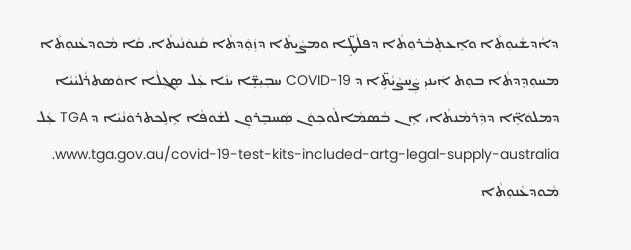ܕܐܵܕܫܵܝܘܼܬܵܐ ܘܐܸܥܬܸܒܵܪܘܼܬܵܐ ܕܦܠܵܛܹ̈ܐ ܘܡܨܵܝܬܵܐ ܕܙܲܘܲܕܬܵܐ ܩܵܢܘܿܢܵܝܬܵܐ. ܩܵܐ ܡܵܘܕܥܵܢܘܼܬܵܐ ܡܚܘܼܕܸܕܬܵܐ ܒܘܼܬ ܐܲܝܢܝܼ ܨܲܚܨܵܝܵܬܹ̈ܐ ܕ COVID-19 ܚܒܼܝܼܫܹ̈ܐ ܝܢܵܐ ܥܲܠ ܣܸܓܼܠܵܐ ܐܘܿܣܬܪܵܠܝܵܝܵܐ ܕܡܠܘܿܐܹ̈ܐ ܕܕܲܪܡܵܢܬܵܐ، ܐܸܢ ܒܵܣܡܵܐܠܵܘܟܼܘܿܢ ܣܲܚܒܸܪܘܼܢ ܠܫܵܘܦܵܐ ܐܸܠܸܟܬܪܘܿܢܵܝܵܐ ܕ TGA ܥܲܠ www.tga.gov.au/covid-19-test-kits-included-artg-legal-supply-australia.
ܡܵܘܕܥܵܢܘܼܬܵܐ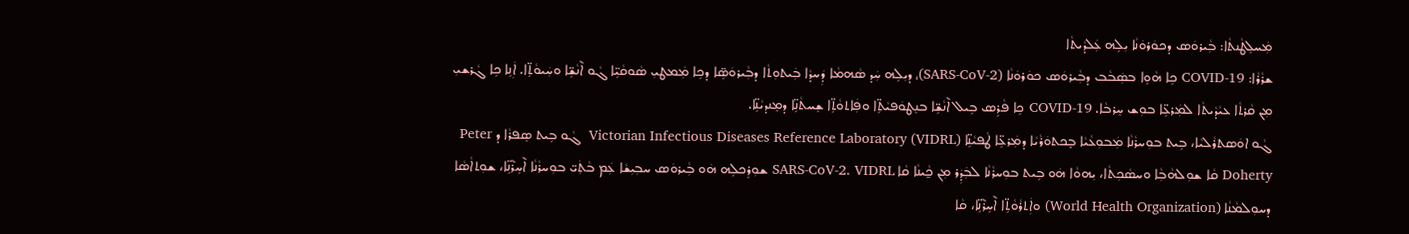ܡܲܚܠܸܛܵܢܬܵܐ: ܒܼܵܝܪܘܿܣ ܕܟܘܿܪܘܿܢܵܐ ܝܼܠܹܗ ܥܲܠܕܵܝܬܵܐ
ܫܪܵܪܵܐ: COVID-19 ܟܹܐ ܗܵܘܹܐ ܒܣܲܒܵܒ ܕܒܼܵܝܪܘܿܣ ܟܘܿܪܘܿܢܵܐ (SARS-CoV-2)، ܕܝܼܠܹܗ ܚܲܕ ܣܵܗܡܵܐ ܕܲܚܕܵܐ ܒܲܝܬܘܼܬܵܐ ܕܒܼܵܝܪܘܿܣܹ̈ܐ ܕܟܹܐ ܡܲܡܛܝܼ ܣܵܘܩܵܝܹ̈ܐ ܓܵܘ ܐ݉ܢܵܫܹ̈ܐ ܘܚܲܝܘܵܬܹ̈ܐ. ܐܲܢܹܐ ܟܹܐ ܓܵܪܫܝܼ ܡܼܢ ܩܵܪܬܵܐ ܥܝܵܕܵܝܬܵܐ ܠܡܲܪܥܹ̈ܐ ܒܘܼܫ ܚܸܪܒܵܐ. COVID-19 ܟܹܐ ܦܵܪܹܣ ܒܹܝܠ ܐ݉ܢܵܫܹ̈ܐ ܒܢܸܛܘܿܦܝܵܬܹ̈ܐ ܘܦܲܐܬܘܵܬܹ̈ܐ ܫܸܚܬܵܢܹ̈ܐ ܕܡܸܢܕܝܵܢܹ̈ܐ.
ܓܵܘ ܐܘܿܣܬܪܵܠܝܵܐ، ܒܹܝܬ ܒܘܼܚܪܵܢܵܐ ܡܲܒܘܼܥܵܝܵܐ ܒܼܸܟܬܘܿܪܵܝܵܐ ܕܡܲܪܥܹ̈ܐ ܛܵܦܝܵܢܹ̈ܐ Victorian Infectious Diseases Reference Laboratory (VIDRL)  ܓܵܘ ܒܹܝܬ ܣܸܦܪܵܐ ܕ Peter Doherty ܩܵܐ ܫܘܼܠܗܵܒܼܵܐ ܘܚܣܵܟܼܬܵܐ، ܝܼܗܘܵܐ ܗܿܘ ܒܹܝܬ ܒܘܼܚܪܵܢܵܐ ܠܒܲܕܲܪ ܡܼܢ ܟ̰ܵܝܢܵܐ ܩܵܐ SARS-CoV-2. VIDRL ܫܘܼܪܸܟܠܹܗ ܗܿܘ ܒܼܵܝܪܘܿܣ ܚܒܼܝܼܫܵܐ ܥܲܡ ܒܵܬܲܝ̈ ܒܘܼܚܪܵܢܵܐ ܐ݉ܚܹܪ݉ܢܹ̈ܐ، ܫܘܼܬܐܵܣܵܐ ܕܚܘܼܠܡܵܢܵܐ (World Health Organization) ܘܐܲܬܪܵܘܵܬܹ̈ܐ ܐ݉ܚܹܪ݉ܢܹ̈ܐ، ܩܵܐ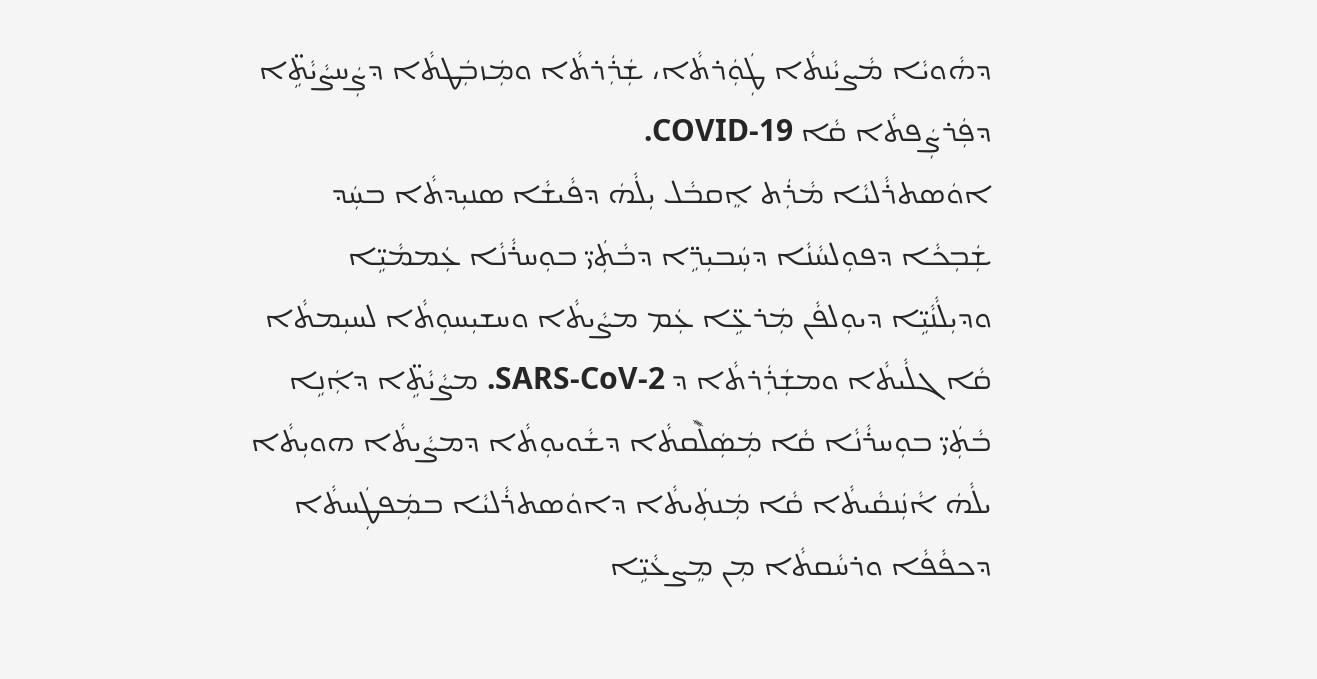ܕܗܵܘܝܵܐ ܡܵܨܝܵܢܬܵܐ ܛܲܘܲܪܬܵܐ، ܫܲܪܲܪܬܵܐ ܘܡܲܙܒܲܛܬܵܐ ܕܨܲܚܨܵܝܵܬܹ̈ܐ ܕܦܲܪܨܲܦܬܵܐ ܩܵܐ COVID-19.
ܐܘܿܣܬܪܵܠܝܵܐ ܡܵܪܲܬ ܐܸܩܒܵܠ ܝܼܠܵܗܿ ܕܦܵܝܫܵܐ ܣܢܝܼܕܬܵܐ ܒܚܲܕ ܫܲܒܼܟܵܐ ܕܦܘܼܠܚܵܢܵܐ ܕܚܲܒܝܼܪܹ̈ܐ ܕܒܵܬܲܝ̈ ܒܘܼܚܪܵܢܵܐ ܥܲܡܡܵܝܹ̈ܐ ܘܕܝܼܠܵܢܵܝܹ̈ܐ ܕܝܘܼܠܦܵܢ ܡܲܪܥܹ̈ܐ ܥܲܡ ܡܨܵܝܬܵܐ ܘܚܫܝܼܚܘܼܬܵܐ ܠܚܝܼܡܬܵܐ ܩܵܐ ܓܠܵܝܬܵܐ ܘܡܫܲܪܲܪܬܵܐ ܕ SARS-CoV-2. ܡܨܵܝܵܬܹ̈ܐ ܕܐܲܢܹܐ ܒܵܬܲܝ̈ ܒܘܼܚܪܵܢܵܐ ܩܵܐ ܡܲܣܲܠ݉ܩܬܵܐ ܕܫܵܘܝܘܼܬܵܐ ܕܡܨܵܝܬܵܐ ܗܘܝܼܬܵܐ ܝܠܵܗܿ ܐܵܢܲܢܩܵܝܬܵܐ ܩܵܐ ܡܲܢܬܲܝܬܵܐ ܕܐܘܿܣܬܪܵܠܝܵܐ ܒܡܲܦܛܲܚܬܵܐ ܕܟܦܵܦܵܐ ܘܪܚܵܩܬܵܐ ܡܼܢ ܡܸܨܥܵܝܹ̈ܐ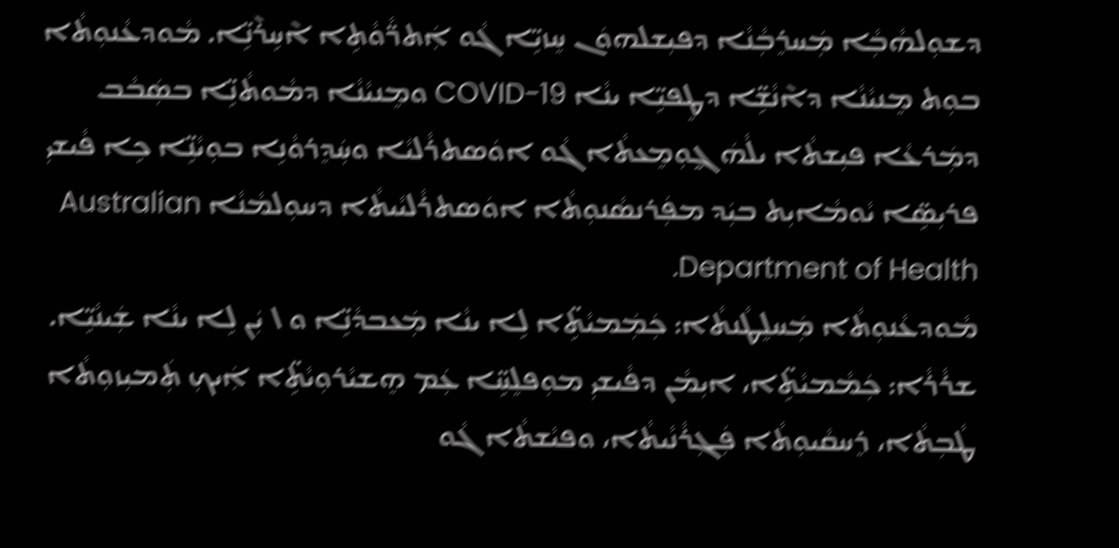ܕܫܘܼܠܗܵܒܼܵܐ ܡܲܚܪܸܒܼܵܢܵܐ ܕܦܝܼܫܠܗܘܿܢ ܚܸܙܝܹ̈ܐ ܓܵܘ ܐܲܬܖ̈ܵܘܵܬܹܐ ܐ݉ܚܹܪ݉ܢܹ̈ܐ. ܡܵܘܕܥܵܢܘܼܬܵܐ ܒܘܼܬ ܡܸܢܝܵܢܵܐ ܕܐ݉ܢܵܫܹ̈ܐ ܕܛܸܦܝܹ̈ܐ ܝܢܵܐ COVID-19 ܘܡܸܢܝܵܢܵܐ ܕܡܵܘܬܵܢܹ̈ܐ ܒܣܲܒܵܒ ܕܡܲܪܥܵܐ ܦܝܼܫܬܵܐ ܝܠܵܗܿ ܓ̰ܘܼܡܸܥܬܵܐ ܓܵܘ ܐܘܿܣܬܪܵܠܝܵܐ ܘܚܲܕܸܪܘܵܢܹܐ ܒܘܼܝܵܢܹ̈ܐ ܟܹܐ ܦܵܝܫܝܼ ܦܪܝܼܣܹ̈ܐ ܝܵܘܡܵܐܝܼܬ ܒܝܲܕ ܡܦܲܪܢܣܵܢܘܼܬܵܐ ܐܘܿܣܬܪܵܠܝܵܝܬܵܐ ܕܚܘܼܠܡܵܢܵܐ Australian Department of Health.
ܡܵܘܕܥܵܢܘܼܬܵܐ ܡܲܚܠܸܛܵܢܬܵܐ: ܟܲܡܲܡܝܵܬܹ̈ܐ ܠܹܐ ܝܢܵܐ ܡܲܥܒܕܵܢܹ̈ܐ ܘ \ ܝܲܢ ܠܹܐ ܝܢܵܐ ܫܲܝܢܵܝܹ̈ܐ.
ܫܪܵܪܵܐ: ܟܲܡܵܡܝܵܬܹ̈ܐ، ܐܝܼܡܵܢ ܕܦܵܝܫܝܼ ܡܘܼܦܠܸܚܹ̈ܐ ܥܲܡ ܗܸܫܝܵܪܘܼܝܵܬܹ̈ܐ ܐܲܝܟܼ ܬܲܡܝܼܙܘܼܬܵܐ ܛܵܒܼܬܵܐ، ܪܸܚܩܵܝܘܼܬܵܐ ܦܲܓܼܪܵܢܵܝܬܵܐ، ܘܦܝܵܫܬܵܐ ܓܵܘ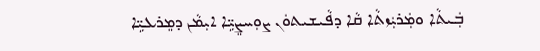ܒܲܝܬܵܐ ܘܡܲܪܝܲܙܬܵܐ ܩܵܐ ܕܦܵܝܫܝܬܘܿܢ ܨܘܼܚܨܸܝܹ̈ܐ ܐܝܼܡܵܢ ܕܡܸܪܥܝܹ̈ܐ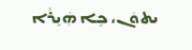ܝܬܘܿܢ، ܟܹܐ ܗܲܝܸܪܵܐ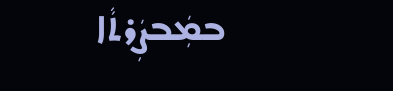ܒܡܲܒܨܲܪܬܵܐ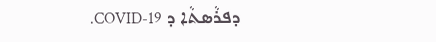ܕܦܪܵܣܬܵܐ ܕ COVID-19.